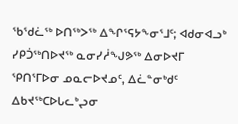ᖃᖁᓛᖅ ᐅᑎᖅᐳᖅ ᐃᖏᕐᕋᔭᖕᓂᕐᒧᑦ; ᐊᑯᓂᐊᓗᒃ ᓯᑭᑑᖅᑎᐅᔪᖅ ᓇᓂᓯᓲᖑᕗᖅ ᐃᓂᐅᔪᒥ ᕿᑎᕐᒥᐅᓂ ᓄᓇᓕᐅᔪᓄᑦ, ᐃᓛᓐᓂᒃᑯᑦ ᐃᑲᔪᖅᑕᐅᒐᓚᒃᖢᓂ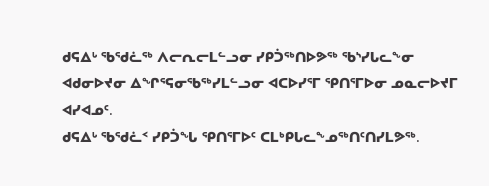ᑯᕋᐃᒡ ᖃᖁᓛᖅ ᐱᓕᕆᓕᒪᓪᓗᓂ ᓯᑭᑑᖅᑎᐅᕗᖅ ᖃᔅᓯᒐᓚᖕᓂ ᐊᑯᓂᐅᔪᓂ ᐃᖏᕐᕋᓂᖃᖅᓯᒪᓪᓗᓂ ᐊᑕᐅᓯᕐᒥ ᕿᑎᕐᒥᐅᓂ ᓄᓇᓕᐅᔪᒥ ᐊᓯᐊᓄᑦ.
ᑯᕋᐃᒡ ᖃᖁᓛᑉ ᓯᑭᑑᖓ ᕿᑎᕐᒥᐅᑦ ᑕᒪᒃᑭᒐᓚᖕᓄᖅᑎᑦᑎᓯᒪᕗᖅ.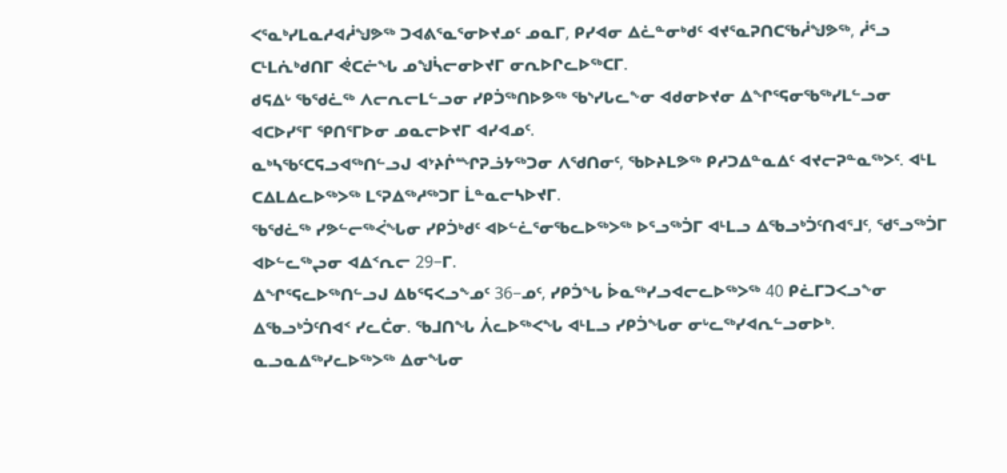ᐸᕐᓇᒃᓯᒪᓇᓱᐊᓲᖑᕗᖅ ᑐᐊᕕᕐᓇᕐᓂᐅᔪᓄᑦ ᓄᓇᒥ, ᑭᓯᐊᓂ ᐃᓛᓐᓂᒃᑯᑦ ᐊᔪᕐᓇᕈᑎᑕᖃᓲᖑᕗᖅ, ᓲᕐᓗ ᑕᒻᒪᕇᒃᑯᑎᒥ ᕚᑕᓖᖓ ᓄᖑᓵᓕᓂᐅᔪᒥ ᓂᕆᐅᒋᓚᐅᖅᑕᒥ.
ᑯᕋᐃᒡ ᖃᖁᓛᖅ ᐱᓕᕆᓕᒪᓪᓗᓂ ᓯᑭᑑᖅᑎᐅᕗᖅ ᖃᔅᓯᒐᓚᖕᓂ ᐊᑯᓂᐅᔪᓂ ᐃᖏᕐᕋᓂᖃᖅᓯᒪᓪᓗᓂ ᐊᑕᐅᓯᕐᒥ ᕿᑎᕐᒥᐅᓂ ᓄᓇᓕᐅᔪᒥ ᐊᓯᐊᓄᑦ.
ᓇᒃᓴᖃᑦᑕᕋᓗᐊᖅᑎᓪᓗᒍ ᐊᔾᔨᒌᙱᕈᓘᔭᖅᑐᓂ ᐱᖁᑎᓂᑦ, ᖃᐅᔨᒪᕗᖅ ᑭᓱᑐᐃᓐᓇᐃᑦ ᐊᔪᓕᕈᓐᓇᖅᐳᑦ. ᐊᒻᒪ ᑕᐃᒪᐃᓚᐅᖅᐳᖅ ᒪᕐᕈᐃᖅᓱᖅᑐᒥ ᒫᓐᓇᓕᓴᐅᔪᒥ.
ᖃᖁᓛᖅ ᓯᕗᓪᓕᖅᐹᖓᓂ ᓯᑭᑑᒃᑯᑦ ᐊᐅᓪᓛᕐᓂᖃᓚᐅᖅᐳᖅ ᐅᕐᓗᖅᑑᒥ ᐊᒻᒪᓗ ᐃᖃᓗᒃᑑᑦᑎᐊᕐᒧᑦ, ᖁᕐᓗᖅᑑᒥ ᐊᐅᓪᓚᖅᖢᓂ ᐊᐃᑉᕆᓕ 29−ᒥ.
ᐃᖏᕐᕋᓚᐅᖅᑎᓪᓗᒍ ᐃᑲᕐᕋᐸᓗᖕᓄᑦ 36−ᓄᑦ, ᓯᑭᑑᖓ ᐆᓇᖅᓯᓗᐊᓕᓚᐅᖅᐳᖅ 40 ᑭᓛᒥᑐᐸᓗᖕᓂ ᐃᖃᓗᒃᑑᑦᑎᐊᑉ ᓯᓚᑖᓂ. ᖃᒧᑎᖓ ᐲᓚᐅᖅᐸᖓ ᐊᒻᒪᓗ ᓯᑭᑑᖓᓂ ᓂᒡᓚᖅᓯᐊᕆᓪᓗᓂᐅᒃ. ᓇᓗᓇᐃᖅᓯᓚᐅᖅᐳᖅ ᐃᓂᖓᓂ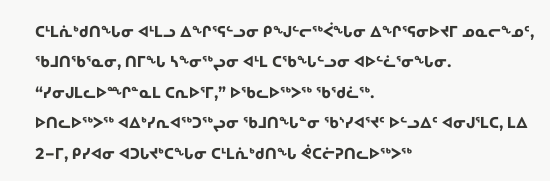ᑕᒻᒪᕇᒃᑯᑎᖓᓂ ᐊᒻᒪᓗ ᐃᖏᕐᕋᓪᓗᓂ ᑭᖑᓪᓕᖅᐹᖓᓂ ᐃᖏᕐᕋᓂᐅᔪᒥ ᓄᓇᓕᖕᓄᑦ, ᖃᒧᑎᖃᕐᓇᓂ, ᑎᒥᖓ ᓴᖕᓂᖅᖢᓂ ᐊᒻᒪ ᑕᖃᖓᓪᓗᓂ ᐊᐅᓪᓛᕐᓂᖓᓂ.
“ᓯᓂᒍᒪᓚᐅᙱᓐᓇᒪ ᑕᕆᐅᕐᒥ,” ᐅᖃᓚᐅᖅᐳᖅ ᖃᖁᓛᖅ.
ᐅᑎᓚᐅᖅᐳᖅ ᐊᐃᒃᓯᕆᐊᖅᑐᖅᖢᓂ ᖃᒧᑎᖓᓐᓂ ᖃᔅᓯᐊᕐᔪᑦ ᐅᓪᓗᐃᑦ ᐊᓂᒍᕐᒪᑕ, ᒪᐃ 2−ᒥ, ᑭᓯᐊᓂ ᐊᑐᒐᔪᒃᑕᖓᓂ ᑕᒻᒪᕇᒃᑯᑎᖓ ᕚᑕᓖᕈᑎᓚᐅᖅᐳᖅ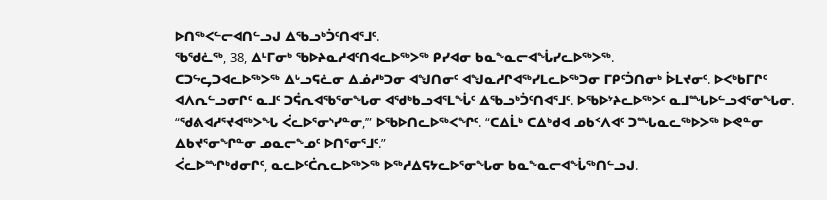ᐅᑎᖅᐸᓪᓕᐊᑎᓪᓗᒍ ᐃᖃᓗᒃᑑᑦᑎᐊᕐᒧᑦ.
ᖃᖁᓛᖅ, 38, ᐃᒻᒥᓂᒃ ᖃᐅᔨᓇᓱᐊᑦᑎᐊᓚᐅᖅᐳᖅ ᑭᓯᐊᓂ ᑲᓇᖕᓇᓕᐊᖔᓯᓚᐅᖅᐳᖅ.
ᑕᑐᖦᖤᑐᐊᓚᐅᖅᐳᖅ ᐃᒡᓗᕋᓛᓂ ᐃᓅᓱᒃᑐᓂ ᐊᖑᑎᓂᑦ ᐊᖑᓇᓱᒋᐊᖅᓯᒪᓚᐅᖅᑐᓂ ᒥᑭᑦᑑᑎᓂᒃ ᐆᒪᔪᓂᑦ. ᐅᐸᒃᑲᒥᒋᑦ ᐊᐱᕆᓪᓗᓂᒋᑦ ᓇᒧᑦ ᑐᕌᕆᐊᖃᕐᓂᖓᓂ ᐊᖁᒃᑲᓗᐊᕐᒪᖔᑦ ᐃᖃᓗᒃᑑᑦᑎᐊᕐᒧᑦ. ᐅᖃᐅᔾᔨᓚᐅᖅᐳᑦ ᓇᒧᙵᐅᓪᓗᐊᕐᓂᖓᓂ.
“ᖁᕕᐊᓱᕐᔪᐊᖅᐳᖓ ᐹᓚᐅᕐᓂᔅᓯᓐᓂ,’” ᐅᖃᐅᑎᓚᐅᖅᐸᖏᑦ. “ᑕᐃᒫᒃ ᑕᐃᒃᑯᐊ ᓄᑲᑉᐱᐊᑦ ᑐᙵᓇᓚᖅᐅᐳᖅ ᐅᕙᓐᓂ ᐃᑲᔪᕐᓂᖏᓐᓂ ᓄᓇᓕᖕᓄᑦ ᐅᑎᕐᓂᕐᒧᑦ.”
ᐹᓚᐅᙱᒃᑯᓂᒋᑦ, ᓇᓚᐅᑦᑖᕆᓚᐅᖅᐳᖅ ᐅᖅᓱᐃᕋᔭᓚᐅᕐᓂᖓᓂ ᑲᓇᖕᓇᓕᐊᖔᖅᑎᓪᓗᒍ.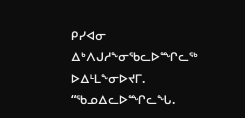ᑭᓯᐊᓂ ᐃᒃᐱᒍᓱᖕᓂᖃᓚᐅᙱᓚᖅ ᐅᐃᒻᒪᖕᓂᐅᔪᒥ.
“ᖃᓄᐃᓚᐅᙱᓚᖓ.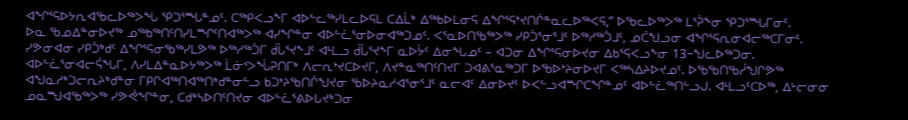ᐊᖏᕐᕋᐅᔭᕆᐊᖃᓚᐅᖅᐳᖓ ᕿᑐᕐᙵᓐᓄᑦ. ᑕᖅᑭᐸᓗᖕᒥ ᐊᐅᓪᓚᖅᓯᒪᓚᐅᕋᒪ ᑕᐃᒫᒃ ᐃᖅᑲᐅᒪᓂᕋ ᐃᖏᕐᕋᔾᔪᑎᒌᓐᓇᓚᐅᖅᐸᕋ,” ᐅᖃᓚᐅᖅᐳᖅ ᒪᕐᕉᖕᓂ ᕿᑐᕐᙵᒥᓂᑦ.
ᐅᓇ ᖃᓄᐃᓐᓂᐅᔪᖅ ᓄᖅᑲᖅᑎᑦᑎᓯᒪᙱᑦᑎᐊᖅᐳᖅ ᐊᓯᖏᓐᓂ ᐊᐅᓪᓛᕐᓂᐅᓂᐊᖅᑐᓄᑦ. ᐸᕐᓇᐅᑎᖃᖅᐳᖅ ᓯᑭᑑᕐᓂᕐᒧᑦ ᐅᖅᓱᖅᑑᒧᑦ, ᓄᑖᖑᓗᓂ ᐊᖏᕐᕋᕆᓂᐊᓕᖅᑕᒥᓂᑦ.
ᓯᕗᓂᐊᓂ ᓯᑭᑑᒃᑯᑦ ᐃᖏᕐᕋᓂᖃᖅᓯᒪᕗᖅ ᐅᖅᓱᖅᑑᒥ ᑰᒑᕐᔪᖕᒧᑦ ᐊᒻᒪᓗ ᑰᒑᕐᔪᖕᒥ ᓇᐅᔮᑦ ᐃᓂᖓᓄᑦ – ᐊᑐᓂ ᐃᖏᕐᕋᓂᐅᔪᓂ ᐃᑲᕐᕋᐸᓗᖕᓂ 13−ᖑᓚᐅᖅᑐᓂ.
ᐊᐅᓪᓛᕐᓂᐊᓕᕌᖓᒥ, ᐱᓯᒪᐃᓐᓇᐅᔭᖅᐳᖅ ᒫᓃᑉᐳᖔᕈᑎᒥᒃ ᐱᓕᕆᔾᔪᑕᐅᔪᒥ, ᐱᔪᓐᓇᖅᑎᑦᑎᔪᒥ ᑐᐊᕕᕐᓇᖅᑐᒥ ᐅᖃᐅᔾᔨᓂᐅᔪᒥ ᐸᖅᓴᐃᔨᐅᔪᓄᑦ. ᐅᖃᖃᑎᖃᓲᖑᒋᕗᖅ ᐊᖑᓇᓱᒃᑐᓕᕆᔨᒃᑯᓐᓂ ᒥᑭᒋᐊᖅᑎᐊᖅᑎᒃᑯᓐᓂᓪᓗ ᑲᑐᔾᔨᖃᑎᒌᖑᔪᓂ ᖃᐅᔨᓇᓱᐊᕐᓂᕐᒧᑦ ᓇᓕᐊᑦ ᐃᓂᐅᔪᑦ ᐅᐸᓪᓗᐊᙱᑕᖏᓐᓄᑦ ᐊᐅᓪᓛᖅᑎᓪᓗᒍ. ᐊᒻᒪᓗᑦᑕᐅᖅ, ᐃᒡᓕᓂᓂ ᓄᓇᙳᐊᖃᖅᐳᖅ ᓯᕗᕚᖏᓐᓂ, ᑕᑯᒃᓴᐅᑎᑦᑎᔪᓂ ᐊᐅᓪᓛᕐᕕᐅᒐᔪᒃᑐᓂ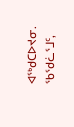ᐊᖅᑯᑕᐅᔪᓂ.
ᖃᖁᓛᕐᒧᑦ,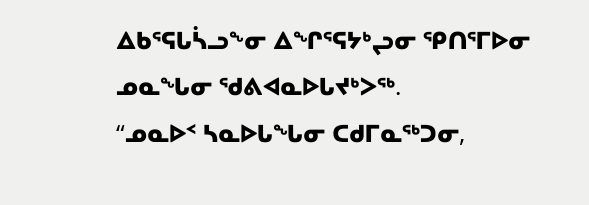ᐃᑲᕐᕋᒐᓵᓗᖕᓂ ᐃᖏᕐᕋᔭᒃᖢᓂ ᕿᑎᕐᒥᐅᓂ ᓄᓇᖓᓂ ᖁᕕᐊᓇᐅᒐᔪᒃᐳᖅ.
“ᓄᓇᐅᑉ ᓴᓇᐅᒐᖓᓂ ᑕᑯᒥᓇᖅᑐᓂ,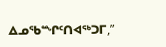ᐃᓄᖃᙱᑦᑎᐊᖅᑐᒥ,”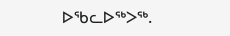ᐅᖃᓚᐅᖅᐳᖅ.